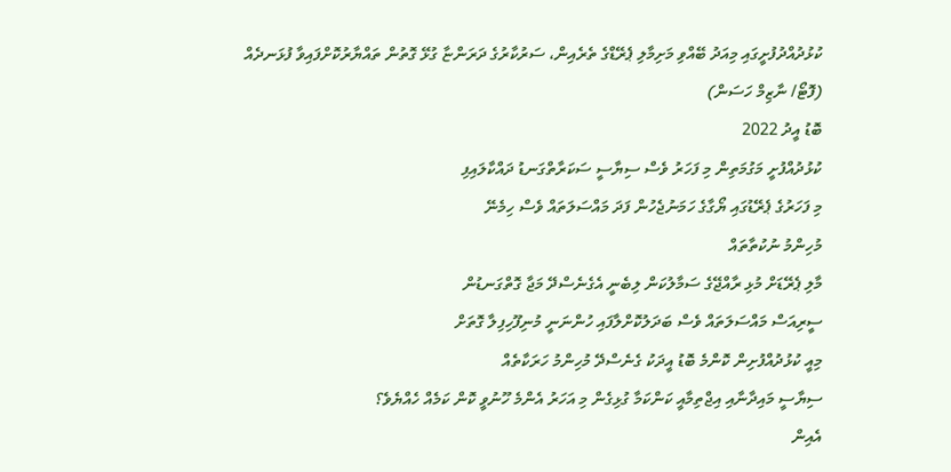ކުޅުދުއްދުފުށީގައި މިއަދު ބޭއްވި މަށިމާލި ޕެރޭޑްގެ ތެރެއިން، ސަރުކާރުގެ ދަރަންޏާ ގުޅޭ ގޮތުން ތައްޔާރުކޮށްފައިވާ ފުޅަނދެއް (ފޮޓޯ/ ނާޒިމް ހަސަން)
ބޮޑު އީދު 2022
ކުޅުދުއްފުށީ މަގުމަތިން މި ފަހަރު ވެސް ސިޔާސީ ސަކަރާތްގަނޑު ދައްކާލައިފި
މި ފަހަރުގެ ޕެރޭޑުގައި ޔޯގާގެ ހަމަނުޖެހުން ފަދަ މައްސަލަތައް ވެސް ހިމެނޭ
މުހިންމު ނުކުތާތައް
މާލި ޕެރޭޑަށް މުޅި ރާއްޖޭގެ ސަމާލުކަން ލިބެނީ އެގެނެސްދޭ މަޖާ ގޮތްގަނޑުން
ސީރިއަސް މައްސަލަތައް ވެސް ބަދަލުކޮށްލާފައި ހުންނަނީ މުނިފޫހިފިލާ ގޮތަށް
މިއީ ކުޅުދުއްފުށިން ކޮންމެ ބޮޑު އީދަކު ގެނެސްދޭ މުހިންމު ހަރަކާތެއް
ސިޔާސީ މައިދާނާއި އިޖްތިމާއީ ކަންކަމާ ގުޅިގެން މި އަހަރު އެންމެ ހޫނުވީ ކޮން ކަމެއް ހެއްޔެވެ؟
އެއިން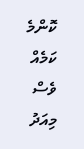ކޮންމެ ކަމެއް ވެސް މިއަދު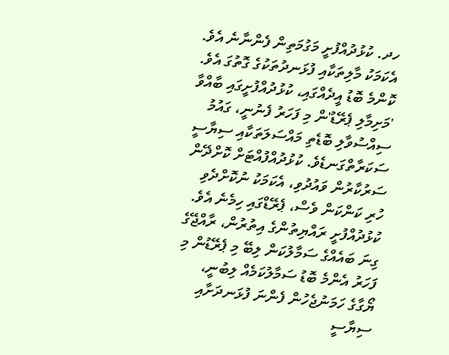ހދ. ކުޅުދުއްފުށީ މަގުމަތިން ފެންނާނެ އެވެ. އެކަމަކު މާލިތަކާއި ފުޅަނދުތަކުގެ ގޮތުގަ އެވެ. ކޮންމެ ބޮޑު އީދެއްގައި، ކުޅުދުއްފުށީގައި ބާއްވާ 'މަށިމާލި ޕެރޭޑު'ން މި ފަހަރު ފެނުނީ، ގައުމު ސިއްސުވާލި ބޮޑެތި މައްސަލަތަކާއި ސިޔާސީ ސަކަރާތްގަނޑެވެ. ކުޅުދުއްފުއްޓަށް ކޮށްދޭން ސަރުކާރުން ވައުދުވި، އެކަމަކު ނުކޮށްދެވި ހުރި ކަންކަން ވެސް، ޕެރޭޑްގައި ހިމެނެ އެވެ.
ކުޅުދުއްފުށީ ރައްޔިތުންގެ އިތުރުން، ރާއްޖޭގެ ގިނަ ބައެއްގެ ސަމާލުކަން ލިބޭ މި ޕެރޭޑުން މި ފަހަރު އެންމެ ބޮޑު ސަމާލުކަމެއް ލިބުނީ، ޔޯގާގެ ހަމަނުޖެހުން ފެންނަ ފުޅަނދަށާއި ސިޔާސީ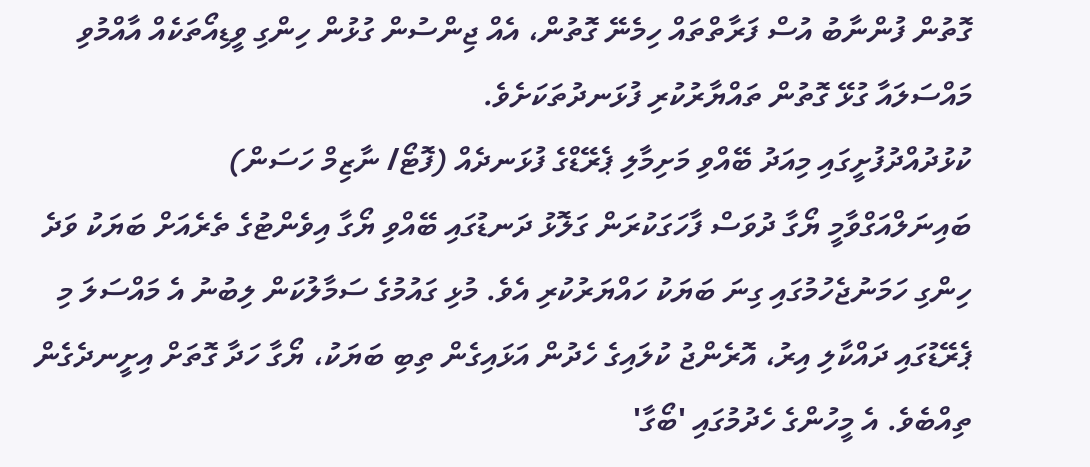ގޮތުން ފުންނާބު އުސް ފަރާތްތައް ހިމެނޭ ގޮތުން، އެއް ޖިންސުން ގުޅުން ހިންގި ވީޑިއޯތަކެއް އާއްމުވި މައްސަލައާ ގުޅޭ ގޮތުން ތައްޔާރުކުރި ފުޅަނދުތަކަށެވެ.
ކުޅުދުއްދުފުށީގައި މިއަދު ބޭއްވި މަށިމާލި ޕެރޭޑްގެ ފުޅަނދެއް (ފޮޓޯ/ ނާޒިމް ހަސަން)
ބައިނަލްއަގްވާމީ ޔޯގާ ދުވަސް ފާހަގަކުރަން ގަލޮޅު ދަނޑުގައި ބޭއްވި ޔޯގާ އިވެންޓުގެ ތެރެއަށް ބަޔަކު ވަދެ ހިންގި ހަމަނުޖެހުމުގައި ގިނަ ބަޔަކު ހައްޔަރުކުރި އެވެ. މުޅި ގައުމުގެ ސަމާލުކަން ލިބުނު އެ މައްސަލަ މި ޕެރޭޑުގައި ދައްކާލި އިރު، އޮރެންޖު ކުލައިގެ ހެދުން އަޅައިގެން ތިބި ބަޔަކު، ޔޯގާ ހަދާ ގޮތަށް އިށީނދެގެން ތިއްބެވެ. އެ މީހުންގެ ހެދުމުގައި 'ބޯގާ'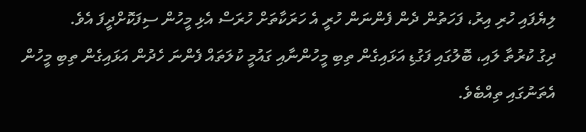ލިޔެފައި ހުރި އިރު، ފަހަތުން ދެން ފެންނަން ހުރީ އެ ހަރަކާތަށް ހުރަސް އެޅި މީހުން ސިފަކޮށްދީފަ އެވެ.
ދިގު ކުރުތާ ލައި، ބޮލުގައި ފަގުޑި އަޅައިގެން ތިބި މީހުންނާއި ގައުމީ ކުލަތައް ފެންނަ ހެދުން އަޅައިގެން ތިބި މީހުން އެތަނުގައި ތިއްބެވެ.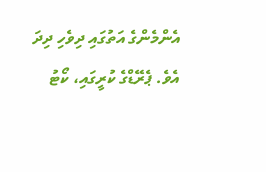އެންމެންގެ އަތުގައި ދިވެހި ދިދަ އެވެ. ޕެރޭޑްގެ ކުރީގައި، ކޯޓު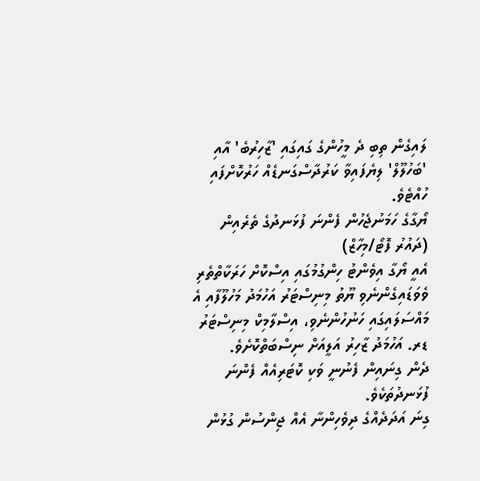ލައިގެން ތިބި ދެ މީހުންގެ ގައިގައި 'ޒާހިރުބެ' އާއި 'ބަހުލޫލް' ލިޔެފައިވާ ކަރުދާސްގަނޑެއް ހަރުކޮށްފައި ހުއްޓެވެ.
ޔޯގާގެ ހަމަނުޖެހުން ފެންނަ ފުޅަނދުގެ ތެރެއިން (ދައުރު ފޮޓޯ/މިހާޒް)
އެއީ ޔޯގާ އިވެންޓު ހިންގުމުގައި އިސްކޮށް ހަރަކާތްތެރި ވެވަޑައިގެންނެވި ޔޫތު މިނިސްޓަރު އަހުމަދު މަހުލޫފާއި އެ މައްސަލައިގައި ހަނުހުންނެވި، އިސްލާމިކް މިނިސްޓަރު ޑރ. އަހުމަދު ޒާހިރު އަލީއަށް ނިސްބަތްކޮށެވެ.
ދެން ގިނައިން ފެނުނީ ވަކި ކޮޓަރިއެއް ފެންނަ ފުޅަނދުތަކެވެ.
ގިނަ އަދަދެއްގެ ދިވެހިންނާ އެއް ޖިންސުން ގުޅުން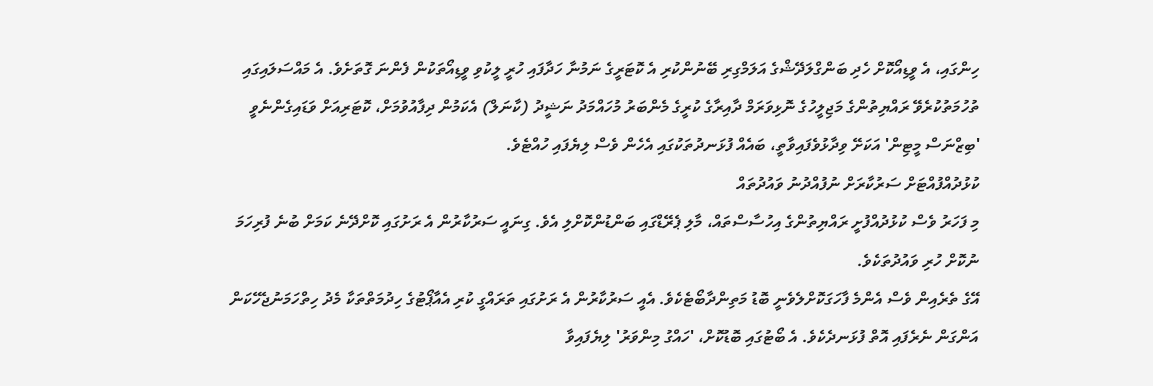ހިންގައި، އެ ވީޑިއޯކޮށް ހެދި ބަންގްލަދޭޝްގެ އަލަމްގިރި ބޭނުންކުރި އެ ކޮޓަރީގެ ނަމުނާ ހަދާފައި ހުރީ ލީކުވި ވީޑިއޯތަކުން ފެންނަ ގޮތަށެވެ. އެ މައްސަލައިގައި ތުހުމަތުކުރެވޭ ރައްޔިތުންގެ މަޖިލީހުގެ ނޮޅިވަރަމް ދާއިރާގެ ކުރީގެ މެންބަރު މުހައްމަދު ނަޝީދު (ކާނަލް) އެކަމުން ދިފާއުވުމަށް، ކޮޓަރިއަށް ވަޑައިގެންނެވީ 'ބިޒްނަސް މީޓިން' އަކަށޭ ވިދާޅުވެފައިވާތީ، ބައެއް ފުޅަނދުތަކުގައި އެހެން ވެސް ލިޔެފައި ހުއްޓެވެ.
ކުޅުދުއްފުއްޓަށް ސަރުކާރަށް ނުފުއްދުނު ވައުދުތައް
މި ފަހަރު ވެސް ކުޅުދުއްފުށީ ރައްޔިތުންގެ އިހުސާސްތައް، މާލި ޕެރޭޑްގައި ބަންޑުންކޮށްލި އެވެ. ގިނައީ ސަރުކާރުން އެ ރަށުގައި ކޮށްދޭނެ ކަމަށް ބުނެ ފުރިހަމަ ނުކޮށް ހުރި ވައުދުތަކެވެ.
އޭގެ ތެރެއިން ވެސް އެންމެ ފާހަގަކޮށްލެވެނީ ބޮޑު މަތިންދާބޯޓެކެވެ. އެއީ ސަރުކާރުން އެ ރަށުގައި ތަރައްގީ ކުރި އެއާޕޯޓުގެ ހިދުމަތްތަކާ މެދު ހިތްހަމަނުޖެހޭކަން އަންގަން ނެރެފައި އޮތް ފުޅަނދެކެވެ. އެ ބޯޓުގައި ބޮޑުކޮށް، 'ހައްގު މިންވަރު' ލިޔެފައިވާ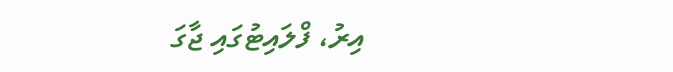އިރު، ފްލައިޓުގައި ޖާގަ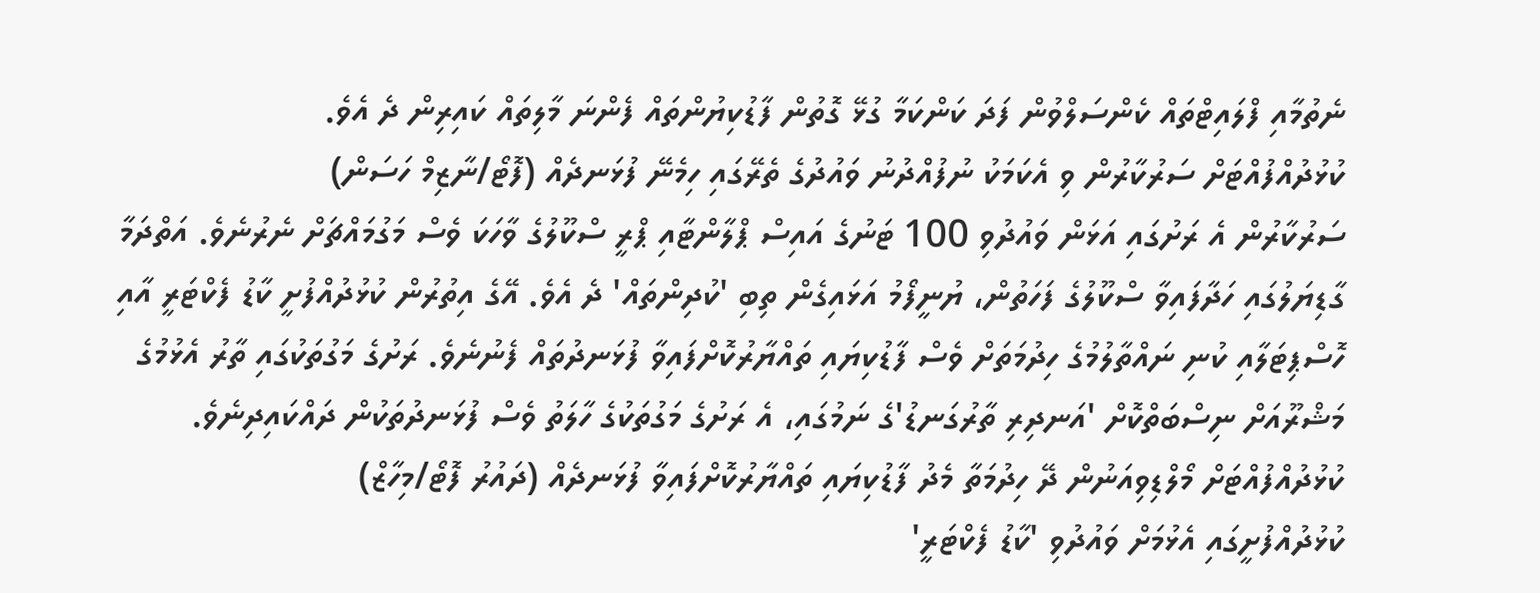ނެތުމާއި ފްލައިޓްތައް ކެންސަލްވުން ފަދަ ކަންކަމާ ގުޅޭ ގޮތުން ފާޑުކިޔުންތައް ފެންނަ މާލިތައް ކައިރިން ދެ އެވެ.
ކުޅުދުއްފުއްޓަށް ސަރުކާރުން ވި އެކަމަކު ނުފުއްދުނު ވައުދުގެ ތެރޭގައި ހިމެނޭ ފުޅަނދެއް (ފޮޓޯ/ނާޒިމް ހަސަން)
ސަރުކާރުން އެ ރަށުގައި އަޅަން ވައުދުވި 100 ޓަނުގެ އައިސް ޕްލާންޓާއި ޕްރީ ސްކޫލުގެ ވާހަކަ ވެސް މަގުމައްޗަށް ނެރުނެވެ. އަތްދަމާ ގާޑިޔަލުގައި ހަދާފައިވާ ސްކޫލުގެ ފަހަތުން، ޔުނީފޯމު އަޅައިގެން ތިބި 'ކުދިންތައް' ދެ އެވެ. އޭގެ އިތުރުން ކުޅުދުއްފުށީ ކާޑު ފެކްޓަރީ އާއި ހޮސްޕިޓަލާއި ކުނި ނައްތާލުމުގެ ހިދުމަތަށް ވެސް ފާޑުކިޔައި ތައްޔާރުކޮށްފައިވާ ފުޅަނދުތައް ފެނުނެވެ. ރަށުގެ މަގުތަކުގައި ތާރު އެޅުމުގެ މަޝްރޫއަށް ނިސްބަތްކޮށް 'އަނދިރި ތާރުގަނޑު'ގެ ނަމުގައި، އެ ރަށުގެ މަގުތަކުގެ ހާލަތު ވެސް ފުޅަނދުތަކުން ދައްކައިދިނެވެ.
ކުޅުދުއްފުއްޓަށް މޯލްޑިވިއަނުން ދޭ ހިދުމަތާ މެދު ފާޑުކިޔައި ތައްޔާރުކޮށްފައިވާ ފުޅަނދެއް (ދައުރު ފޮޓޯ/މިހާޒް)
ކުޅުދުއްފުށީގައި އެޅުމަށް ވައުދުވި 'ކާޑު ފެކްޓަރީ'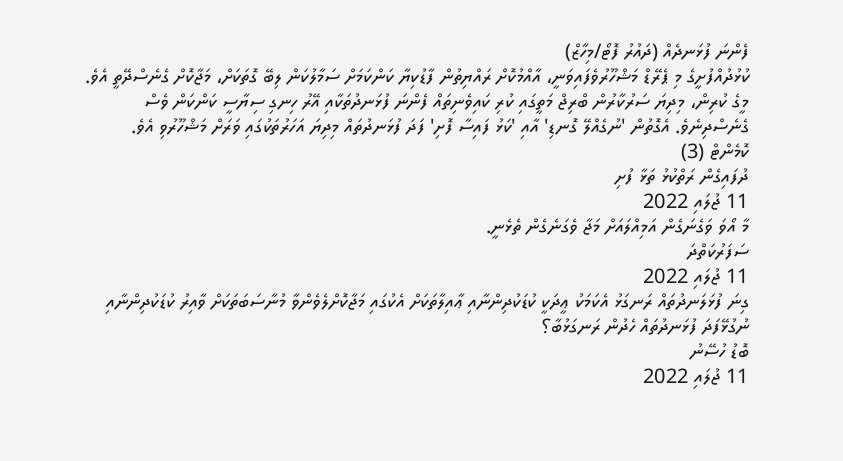ފެންނަ ފުޅަނދެއް (ދައުރު ފޮޓޯ/މިހާޒް)
ކުޅުދުއްފުށީގެ މި ޕެރޭޑް މަޝްހޫރުވެފައިވަނީ، އާއްމުކޮށް ރައްޔިތުން ފާޑުކިޔާ ކަންކަމަށް ސަމާލުކަން ލިބޭ ގޮތަކަށް، މަޖާކޮށް ގެނެސްދޭތީ އެވެ. މީގެ ކުރިން، މިދިޔަ ސަރުކާރުން ބްރިޖް މަތީގައި ކުރި ކައިވެނިތައް ފެންނަ ފުޅަނދުތަކާއި އޭރު ހިނގި ސިޔާސީ ކަންކަން ވެސް ގެނެސްދިނެވެ. އެގޮތުން 'ނުގެއްލޭ ގޮނޑި' އާއި 'ކަޅު ފައިސާ ފޮށި' ފަދަ ފުޅަނދުތައް މިދިޔަ އަހަރުތަކުގައި ވަރަށް މަޝްހޫރުވި އެވެ.
ކޮމެންޓް (3)
ދުފައިގެން ރަތްކުޅު ތަޅާ ފުށި
11 ޖުލައި 2022
މާ އޯވަ ވަގެނަގެން އަމިއްލައަށް މަޖާ ވެގަނެގެން ތެޅެނީ.
ސަފަރުކަތްދަ
11 ޖުލައި 2022
ގިނަ ފުޅަލަނދުތައް ރަނގަޅު އެކަމަކު ޢީދަކީ ކުޑަކުދިންނާއި ޢާއިލާތަކަށް އެކުގައި މަޖާކޮށްލެވެންވާ މުނާސަބަތަކަށް ވާއިރު ކުޑަކުދިންނާއި ނުގުޅޭފަދަ ފުޅަނދުތައް ހެދުން ރަނގަޅުބާ؟
ބޮޑު ހުސޭނު
11 ޖުލައި 2022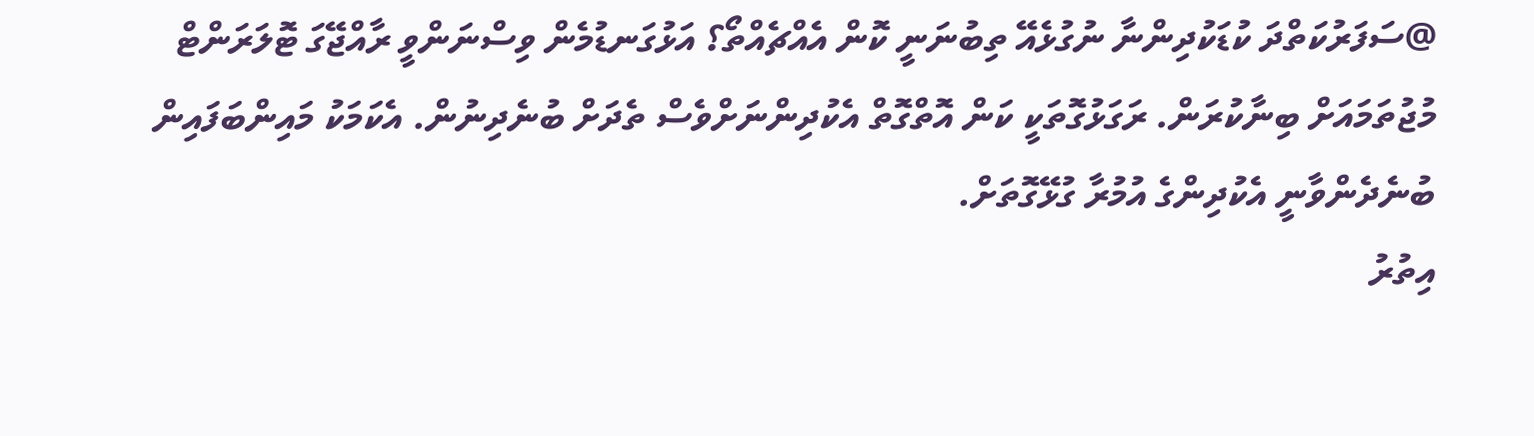@ސަފަރުކަތްދަ ކުޑަކުދިންނާ ނުގުޅެއޭ ތިބުނަނީ ކޮން އެއްޗެއްތޯ؟ އަޅުގަނޑުމެން ވިސްނަންވީ ރާއްޖޭގަ ޓޮލަރަންޓް މުޖުތަމައަށް ބިނާކުރަން. ރަގަޅުގޮތަކީ ކަން އޮތްގޮތް އެކުދިންނަށްވެސް ތެދަށް ބުނެދިނުން. އެކަމަކު މައިންބަފައިން ބުނެދެންވާނީ އެކުދިންގެ އުމުރާ ގުޅޭގޮތަށް.
އިތުރު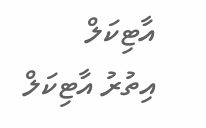އާޓިކަލް
އިތުރު އާޓިކަލް